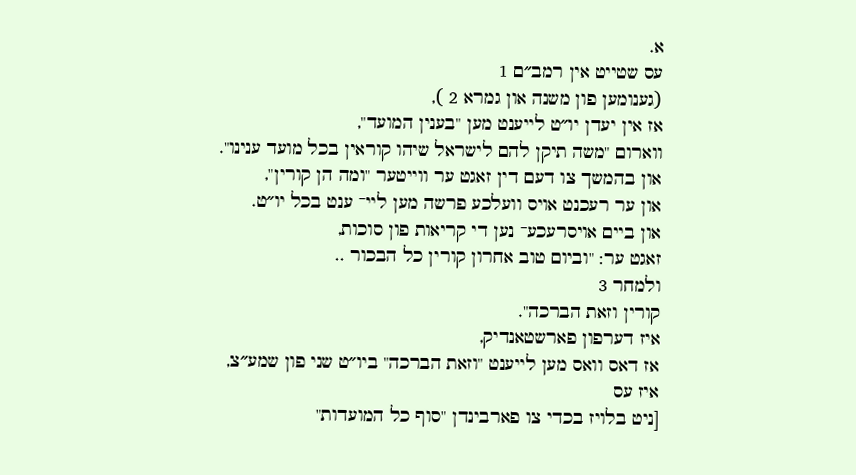א.
עס שטייט אין רמב״ם 1
(גענומען פון משנה און גמרא 2 ),
אז אין יעדן יו״ט לייענט מען "בענין המועד",
ווארום "משה תיקן להם לישראל שיהו קוראין בכל מועד ענינו".
און בהמשך צו דעם דין זאגט ער ווייטער "ומה הן קורין",
און ער רעכנט אויס וועלכע פרשה מען ליי־ ענט בכל יו״ט.
און ביים אויסרעכע־ נען די קריאות פון סוכות,
זאגט ער: "וביום טוב אחרון קורין כל הבכור ..
ולמחר 3
קורין וזאת הברכה".
איז דערפון פארשטאנדיק,
אז דאס וואס מען לייענט "וזאת הברכה" ביו״ט שני פון שמע״צ,
איז עס
[ניט בלויז בכדי צו פארבינדן "סוף כל המועדות"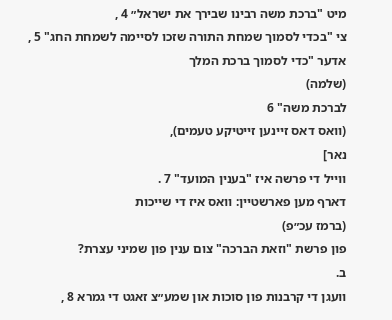מיט "ברכת משה רבינו שבירך את ישראל״ 4 ,
צי "בכדי לסמוך שמחת התורה שזכו לסיימה לשמחת החג" 5 ,
אדער "כדי לסמוך ברכת המלך
(שלמה)
לברכת משה" 6
(וואס דאס זיינען זייטיקע טעמים),
נאר]
ווייל די פרשה איז "בענין המועד" 7 .
דארף מען פארשטיין: וואס איז די שייכות
(ברמז עכ״פ)
פון פרשת "וזאת הברכה" צום ענין פון שמיני עצרת?
ב.
וועגן די קרבנות פון סוכות און שמע״צ זאגט די גמרא 8 ,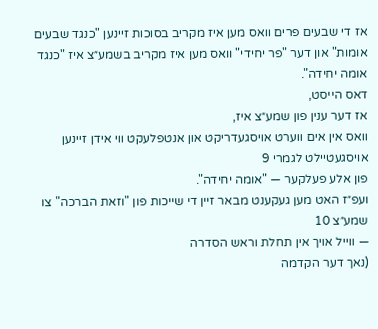אז די שבעים פרים וואס מען איז מקריב בסוכות זיינען "כנגד שבעים אומות" און דער "פר יחידי" וואס מען איז מקריב בשמע״צ איז "כנגד אומה יחידה".
דאס הייסט,
אז דער ענין פון שמע״צ איז,
וואס אין אים ווערט אויסגעדריקט און אנטפלעקט ווי אידן זיינען אויסגעטיילט לגמרי 9
פון אלע פעלקער — "אומה יחידה".
ועפ״ז האט מען געקענט מבאר זיין די שייכות פון "וזאת הברכה" צו שמע״צ 10
— ווייל אויך אין תחלת וראש הסדרה
(נאך דער הקדמה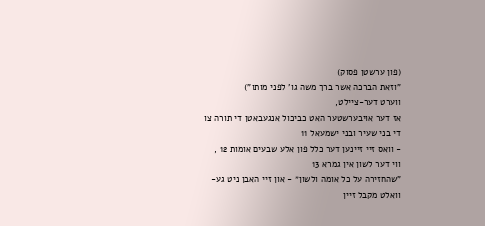(פון ערשטן פסוק)
"וזאת הברכה אשר ברך משה גו' לפני מותו")
ווערט דער-ציילט,
אז דער אויבערשטער האט כביכול אנגעבאטן די תורה צו די בני שעיר ובני ישמעאל 11
- וואס זיי זיינען דער כלל פון אלע שבעים אומות 12 ,
ווי דער לשון אין גמרא 13
"שהחזירה על כל אומה ולשון״ - און זיי האבן ניט גע-וואלט מקבל זיין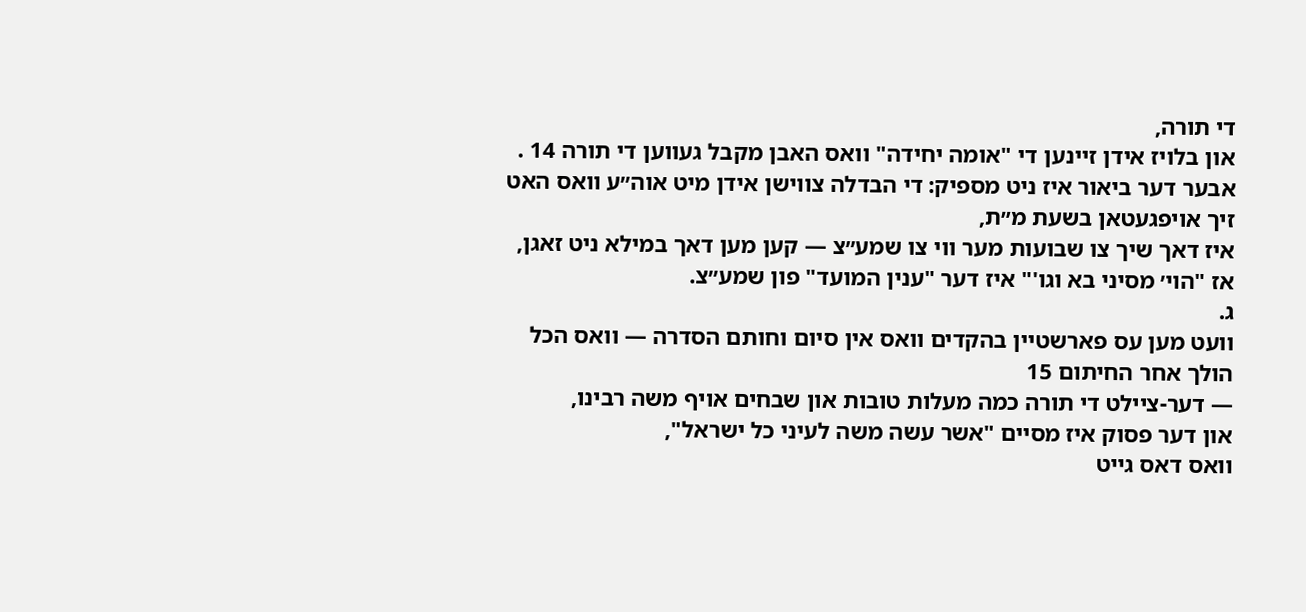די תורה,
און בלויז אידן זיינען די "אומה יחידה" וואס האבן מקבל געווען די תורה 14 .
אבער דער ביאור איז ניט מספיק: די הבדלה צווישן אידן מיט אוה״ע וואס האט זיך אויפגעטאן בשעת מ״ת,
איז דאך שיך צו שבועות מער ווי צו שמע״צ — קען מען דאך במילא ניט זאגן,
אז "הוי׳ מסיני בא וגו'" איז דער "ענין המועד" פון שמע״צ.
ג.
וועט מען עס פארשטיין בהקדים וואס אין סיום וחותם הסדרה — וואס הכל הולך אחר החיתום 15
— דער-ציילט די תורה כמה מעלות טובות און שבחים אויף משה רבינו,
און דער פסוק איז מסיים "אשר עשה משה לעיני כל ישראל",
וואס דאס גייט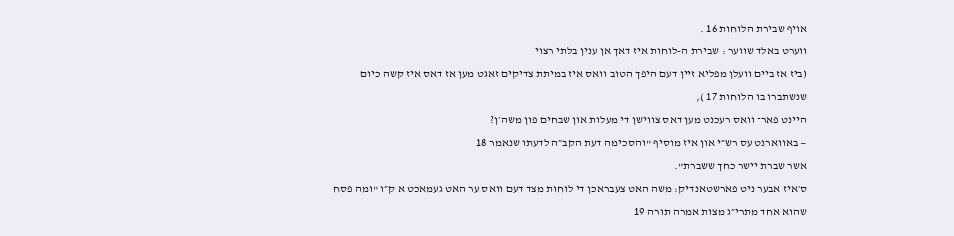אויף שבירת הלוחות 16 .
ווערט באלד שווער : שבירת ה-לוחות איז דאך אן ענין בלתי רצוי
(ביז אז ביים וועלן מפליא זיין דעם היפך הטוב וואס איז במיתת צדיקים זאגט מען אז דאס איז קשה כיום שנשתברו בו הלוחות 17 ),
היינט פאר־ וואס רעכנט מען דאס צווישן די מעלות און שבחים פון משה׳ן?
— באווארנט עס רש״י און איז מוסיף "והסכימה דעת הקב״ה לדעתו שנאמר 18
אשר שברת יישר כחך ששברת".
ס׳איז אבער ניט פארשטאנדיק: משה האט צעבראכן די לוחות מצד דעם וואס ער האט געמאכט א ק״ו "ומה פסח שהוא אחד מתרי״ג מצות אמרה תורה 19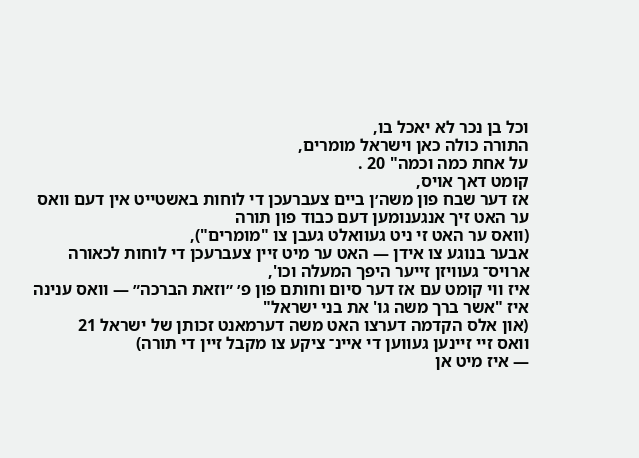וכל בן נכר לא יאכל בו,
התורה כולה כאן וישראל מומרים,
על אחת כמה וכמה" 20 .
קומט דאך אויס,
אז דער שבח פון משה׳ן ביים צעברעכן די לוחות באשטייט אין דעם וואס ער האט זיך אנגענומען דעם כבוד פון תורה
(וואס ער האט זי ניט געוואלט געבן צו "מומרים"),
אבער בנוגע צו אידן — האט ער מיט זיין צעברעכן די לוחות לכאורה ארויס־ געוויזן זייער היפך המעלה וכו',
איז ווי קומט עם אז דער סיום וחותם פון פ׳ ״וזאת הברכה״ — וואס ענינה איז "אשר ברך משה גו' את בני ישראל"
(און אלס הקדמה דערצו האט משה דערמאנט זכותן של ישראל 21
וואס זיי זיינען געווען די איינ־ ציקע צו מקבל זיין די תורה)
— איז מיט אן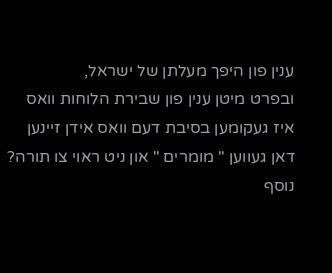ענין פון היפך מעלתן של ישראל,
ובפרט מיטן ענין פון שבירת הלוחות וואס איז געקומען בסיבת דעם וואס אידן זיינען דאן געווען " מומרים " און ניט ראוי צו תורה?
נוסף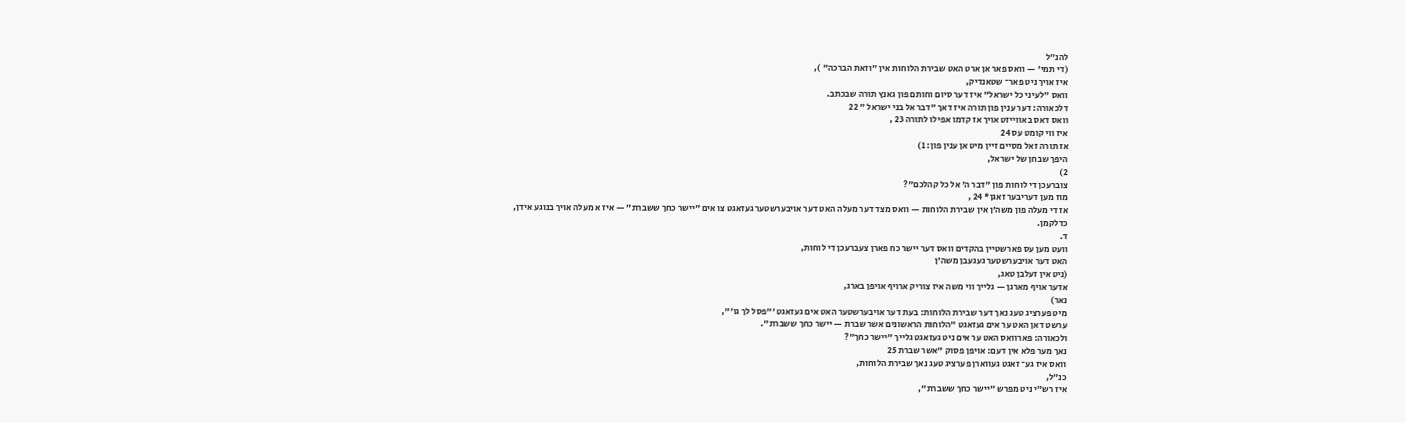להנ״ל
(די תמי׳ — וואס פאר אן ארט האט שבירת הלוחות אין "וזאת הברכה" ),
איז אויך ניט פאר־ שטאנדיק,
וואס "לעיני כל ישראל" איז דער סיום וחותם פון גאנץ תורה שבכתב.
דלכאורה: דער ענין פון תורה איז דאך "דבר אל בני ישראל " 22
וואס דאס באווייזט אויך אז קדמו אפילו לתורה 23 ,
איז ווי קומט עס 24
אז תורה זאל מסיים זיין מיט אן ענין פון: 1)
היפך שבחן של ישראל,
2)
צוברעכן די לוחות פון "דבר ה׳ אל כל קהלכם"?
מוז מען דעריבער זאגן* 24 ,
אז די מעלה פון משה׳ן אין שבירת הלוחות — וואס מצד דער מעלה האט דער אויבערשטער געזאגט צו אים "יישר כחך ששברת״ — איז א מעלה אויך בנוגע אידן,
כדלקמן.
ד.
וועט מען עס פארשטיין בהקדים וואס דער יישר כח פארן צעברעכן די לוחות,
האט דער אויבערשטער געגעבן משה׳ן
(ניט אין זעלבן טאג,
אדער אויף מארגן — גלייך ווי משה איז צוריק ארויף אויפן בארג,
נאר)
מיט פערציג טעג נאך דער שבירת הלוחות: בעת דער אויבערשטער האט אים געזאגט ׳"פסל לך גו׳",
ערשט דאן האט ער אים געזאגט "הלוחות הראשונים אשר שברת — יישר כחך ששברת".
ולכאורה: פארוואס האט ער אים ניט געזאגט גלייך "יישר כחך"?
נאך מער פלא אין דעם: אויפן פסוק "אשר שברת 25
וואס איז גע־ זאגט געווארן פערציג טעג נאך שבירת הלוחות,
כנ״ל,
איז רש״י ניט מפרש "יישר כחך ששברת",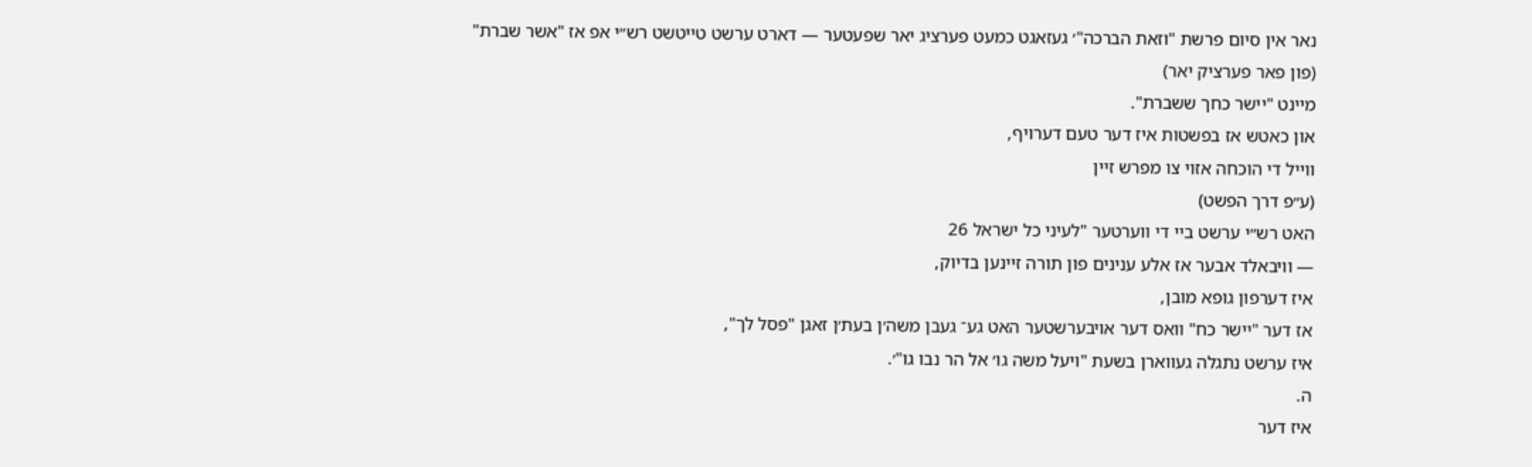נאר אין סיום פרשת "וזאת הברכה"׳ געזאגט כמעט פערציג יאר שפעטער — דארט ערשט טייטשט רש״י אפ אז "אשר שברת"
(פון פאר פערציק יאר)
מיינט "יישר כחך ששברת".
און כאטש אז בפשטות איז דער טעם דערויף,
ווייל די הוכחה אזוי צו מפרש זיין
(ע״פ דרך הפשט)
האט רש״י ערשט ביי די ווערטער "לעיני כל ישראל 26
— וויבאלד אבער אז אלע ענינים פון תורה זיינען בדיוק,
איז דערפון גופא מובן,
אז דער "יישר כח" וואס דער אויבערשטער האט גע־ געבן משה׳ן בעת׳ן זאגן "פסל לך",
איז ערשט נתגלה געווארן בשעת "ויעל משה גו׳ אל הר נבו גו"׳.
ה.
איז דער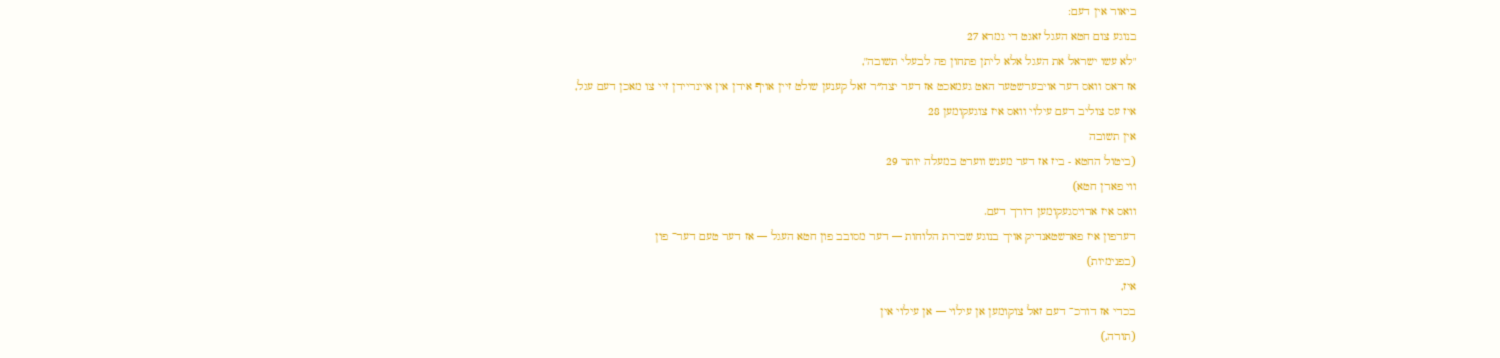ביאור אין דעם:
בנוגע צום חטא העגל זאגט די גמרא 27
"לא עשו ישראל את העגל אלא ליתן פתחון פה לבעלי תשובה",
אז דאס וואס דער אויבערשטער האט געמאכט אז דער יצה״ר זאל קענען שולט זיין אויף אידן אין איינריידן זיי צו מאכן דעם עגל,
איז עס צוליב דעם עילוי וואס איז צוגעקומען 28
אין תשובה
(ביטול החטא - ביז אז דער מענש ווערט במעלה יותר 29
ווי פארן חטא)
וואס איז ארויסגעקומען דורך דעם.
דערפון איז פארשטאנדיק אויך בנוגע שבירת הלוחות — דער מסובב פון חטא העגל — אז דער טעם דער־ פון
(בפנימיות)
איז,
בכדי אז דורכ־ דעם זאל צוקומען אן עילוי — אן עילוי אין
(תורה,)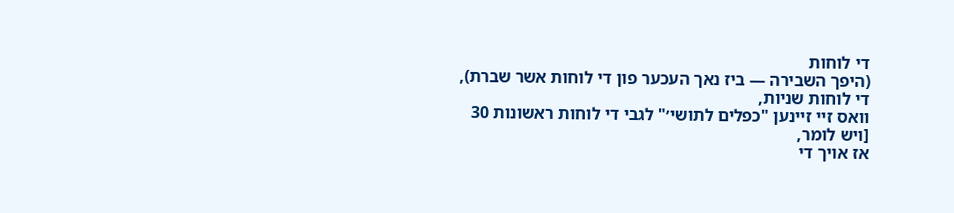די לוחות
(היפך השבירה — ביז נאך העכער פון די לוחות אשר שברת),
די לוחות שניות,
וואס זיי זיינען "כפלים לתושי׳" לגבי די לוחות ראשונות 30
[ויש לומר,
אז אויך די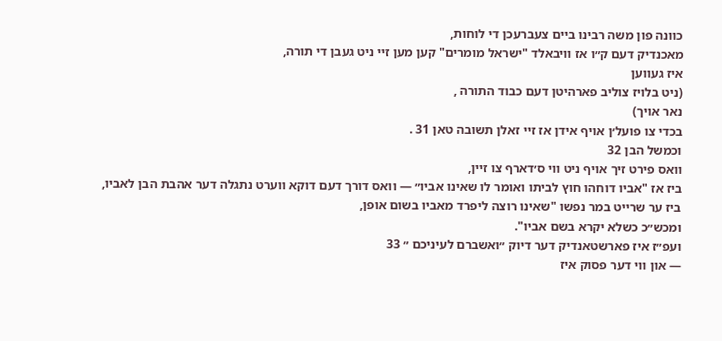כוונה פון משה רבינו ביים צעברעכן די לוחות,
מאכנדיק דעם ק״ו אז וויבאלד "ישראל מומרים" קען מען זיי ניט געבן די תורה,
איז געווען
(ניט בלויז צוליב פארהיטן דעם כבוד התורה ,
נאר אויך)
בכדי צו פועל׳ן אויף אידן אז זיי זאלן תשובה טאן 31 .
וכמשל הבן 32
וואס פירט זיך אויף ניט ווי ס׳דארף צו זיין,
ביז אז "אביו דוחהו חוץ לביתו ואומר לו שאינו אביו״ — וואס דורך דעם דוקא ווערט נתגלה דער אהבת הבן לאביו,
ביז ער שרייט במר נפשו "שאינו רוצה ליפרד מאביו בשום אופן,
ומכש״כ כשלא יקרא בשם אביו".
ועפ״ז איז פארשטאנדיק דער דיוק ״ואשברם לעיניכם ״ 33
— און ווי דער פסוק איז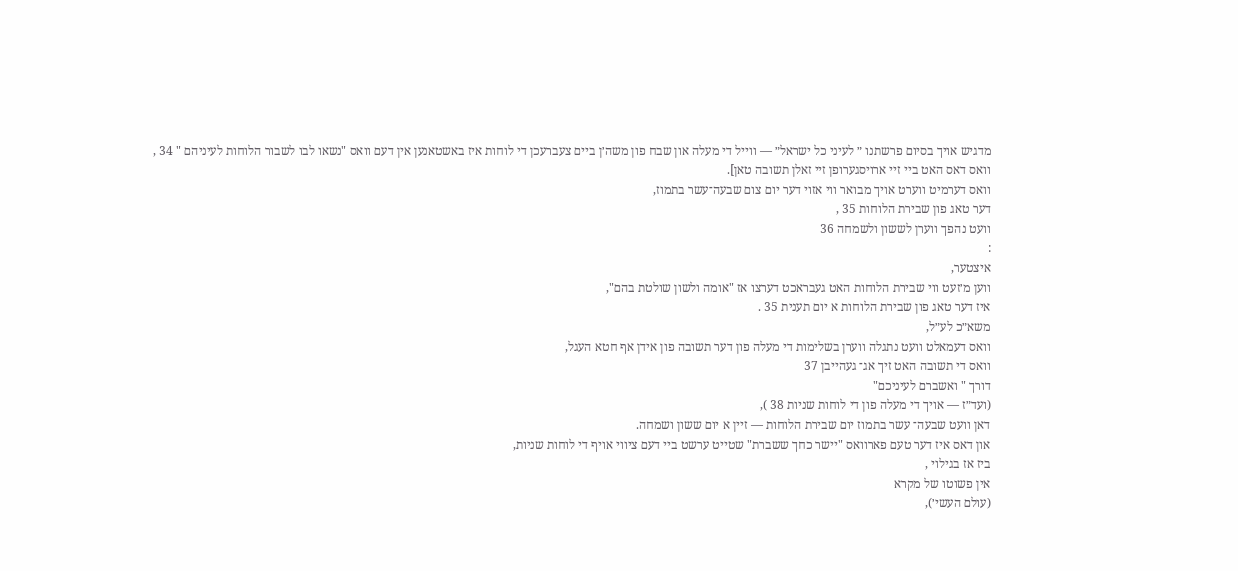מדגיש אויך בסיום פרשתנו ״ לעיני כל ישראל״ — ווייל די מעלה און שבח פון משה׳ן ביים צעברעכן די לוחות איז באשטאנען אין דעם וואס "נשאו לבו לשבור הלוחות לעיניהם " 34 ,
וואס דאס האט ביי זיי ארויסגערופן זיי זאלן תשובה טאן].
וואס דערמיט ווערט אויך מבואר ווי אזוי דער יום צום שבעה־עשר בתמוז,
דער טאג פון שבירת הלוחות 35 ,
וועט נהפך ווערן לששון ולשמחה 36
:
איצטער,
ווען מ׳זעט ווי שבירת הלוחות האט געבראכט דערצו אז "אומה ולשון שולטת בהם",
איז דער טאג פון שבירת הלוחות א יום תענית 35 .
משא״כ לע״ל,
וואס דעמאלט וועט נתגלה ווערן בשלימות די מעלה פון דער תשובה פון אידן אף חטא העגל,
וואס די תשובה האט זיך אג־ געהייבן 37
דורך " ואשברם לעיניכם"
(ועד״ז — אויך די מעלה פון די לוחות שניות 38 ),
דאן וועט שבעה־ עשר בתמוז יום שבירת הלוחות — זיין א יום ששון ושמחה.
און דאס איז דער טעם פארוואס "יישר כחך ששברת" שטייט ערשט ביי דעם ציווי אויף די לוחות שניות,
ביז אז בגילוי ,
אין פשוטו של מקרא
(עולם העשי׳),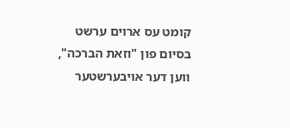קומט עס ארוים ערשט בסיום פון "וזאת הברכה",
ווען דער אויבערשטער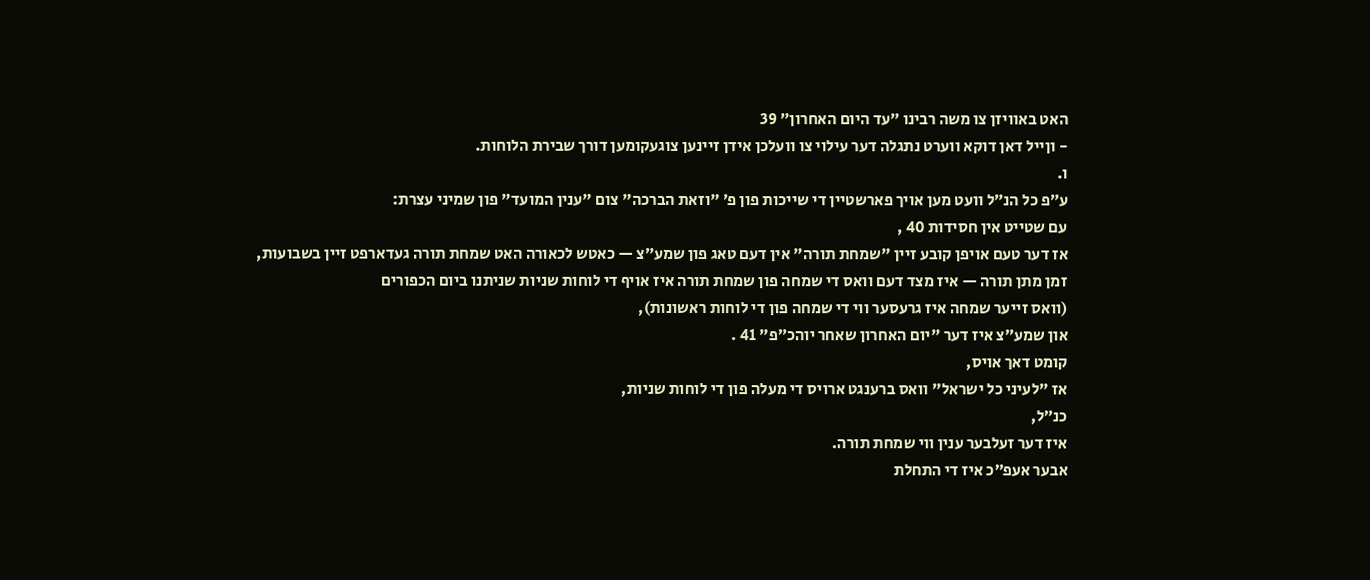האט באוויזן צו משה רבינו ״עד היום האחרון״ 39
- וןייל דאן דוקא ווערט נתגלה דער עילוי צו וועלכן אידן זיינען צוגעקומען דורך שבירת הלוחות.
ו.
ע״פ כל הנ״ל וועט מען אויך פארשטיין די שייכות פון פ׳ "וזאת הברכה" צום "ענין המועד" פון שמיני עצרת:
עם שטייט אין חסידות 40 ,
אז דער טעם אויפן קובע זיין "שמחת תורה" אין דעם טאג פון שמע״צ — כאטש לכאורה האט שמחת תורה געדארפט זיין בשבועות,
זמן מתן תורה — איז מצד דעם וואס די שמחה פון שמחת תורה איז אויף די לוחות שניות שניתנו ביום הכפורים
(וואס זייער שמחה איז גרעסער ווי די שמחה פון די לוחות ראשונות),
און שמע״צ איז דער "יום האחרון שאחר יוהכ״פ" 41 .
קומט דאך אויס,
אז "לעיני כל ישראל" וואס ברענגט ארויס די מעלה פון די לוחות שניות,
כנ״ל,
איז דער זעלבער ענין ווי שמחת תורה.
אבער אעפ״כ איז די התחלת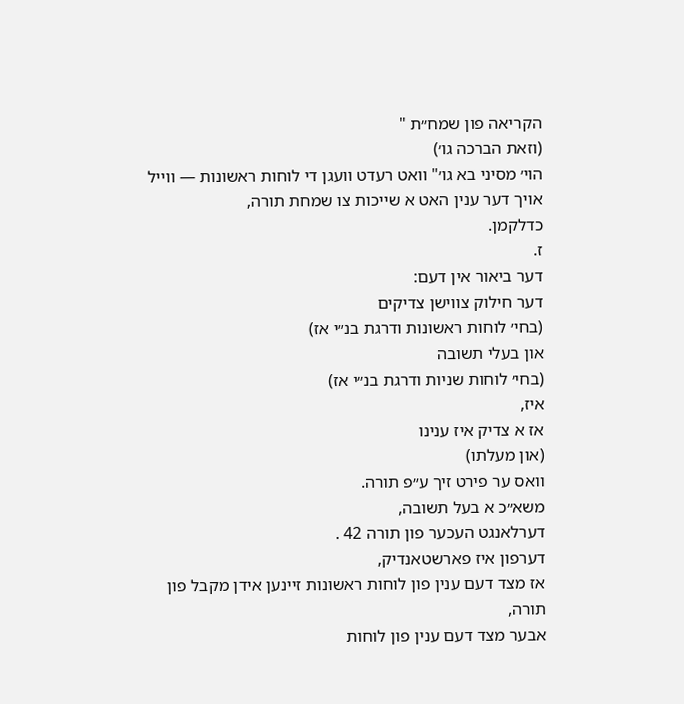הקריאה פון שמח״ת "
(וזאת הברכה גו׳)
הוי׳ מסיני בא גו׳" וואט רעדט וועגן די לוחות ראשונות — ווייל אויך דער ענין האט א שייכות צו שמחת תורה,
כדלקמן.
ז.
דער ביאור אין דעם:
דער חילוק צווישן צדיקים
(בחי׳ לוחות ראשונות ודרגת בנ״י אז)
און בעלי תשובה
(בחי׳ לוחות שניות ודרגת בנ״י אז)
איז,
אז א צדיק איז ענינו
(און מעלתו)
וואס ער פירט זיך ע״פ תורה.
משא״כ א בעל תשובה,
דערלאנגט העכער פון תורה 42 .
דערפון איז פארשטאנדיק,
אז מצד דעם ענין פון לוחות ראשונות זיינען אידן מקבל פון תורה,
אבער מצד דעם ענין פון לוחות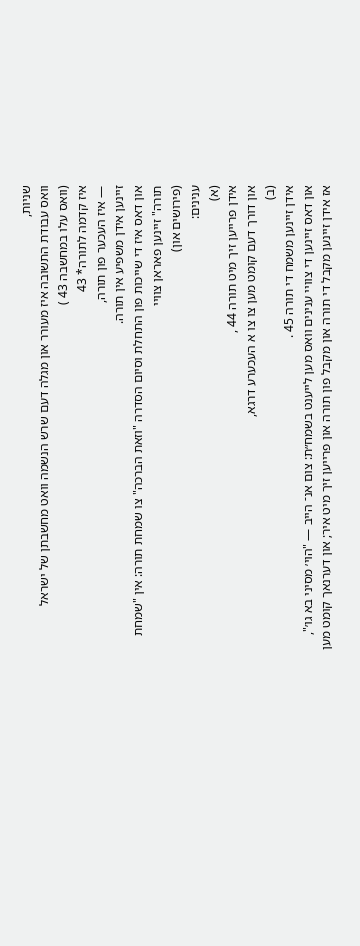שניות,
וואס עבודת התשובה איז מעורר און מגלה דעם שרש הנשמה וואט מחשבתן של ישראל
(וואס עלו במחשבה 43 )
איז קדמה לתורה* 43
— איז העכער פון תורה,
זיינען אידן משפיע אין תורה.
און דאס איז די שייכות פון התחלת וסיום הסדרה "וזאת הברכה" צו שמחת תורה: אין "שמחת תורה" זיינען פאראן צוויי
(פירושים און)
ענינים:
(א)
אידן פרייען זיך מיט תורה 44 ,
און דורך דעם קומט מען צו צו א העכערע דרגא,
(ב)
אידן זיינען משמח די תורה 45 .
און דאס זיינען די צוויי ענינים וואס מען לייענט בשמח״ת: צום אנ־ הייב — "הוי׳ מסיני בא גו׳",
אז אידן זיינען מקבל די תורה און מקבל פון תורה און פרייען זיך מיט איר; און דערנאך קומט מען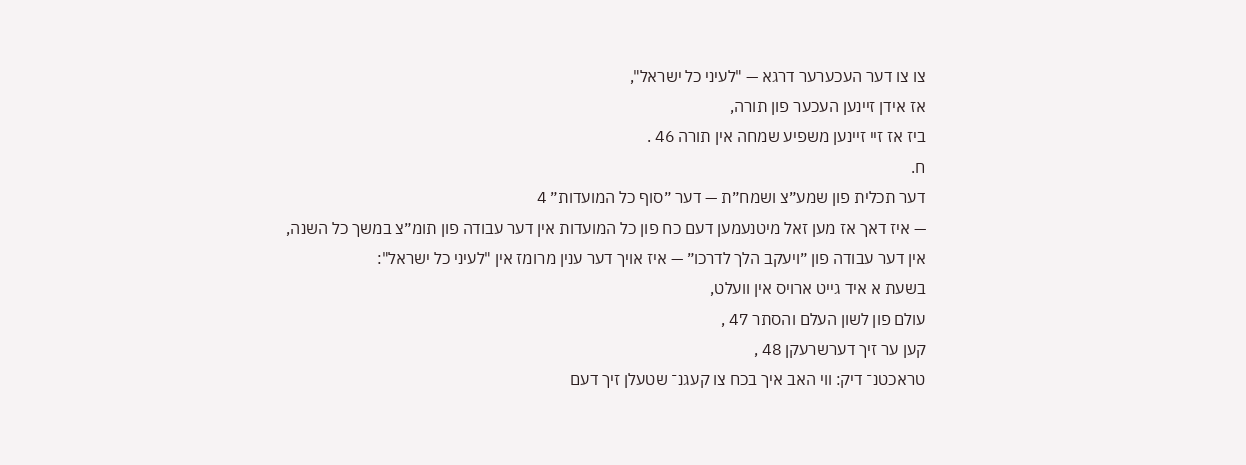צו צו דער העכערער דרגא — "לעיני כל ישראל",
אז אידן זיינען העכער פון תורה,
ביז אז זיי זיינען משפיע שמחה אין תורה 46 .
ח.
דער תכלית פון שמע״צ ושמח״ת — דער ״סוף כל המועדות״ 4
— איז דאך אז מען זאל מיטנעמען דעם כח פון כל המועדות אין דער עבודה פון תומ״צ במשך כל השנה,
אין דער עבודה פון ״ויעקב הלך לדרכו״ — איז אויך דער ענין מרומז אין "לעיני כל ישראל":
בשעת א איד גייט ארויס אין וועלט,
עולם פון לשון העלם והסתר 47 ,
קען ער זיך דערשרעקן 48 ,
טראכטנ־ דיק: ווי האב איך בכח צו קעגנ־ שטעלן זיך דעם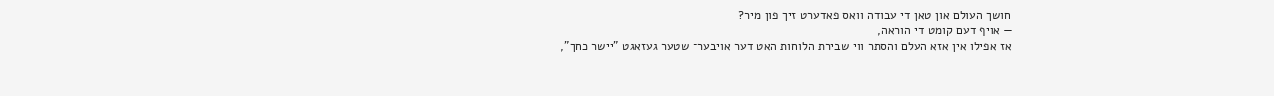חושך העולם און טאן די עבודה וואס פאדערט זיך פון מיר?
— אויף דעם קומט די הוראה,
אז אפילו אין אזא העלם והסתר ווי שבירת הלוחות האט דער אויבער־ שטער געזאגט "יישר כחך",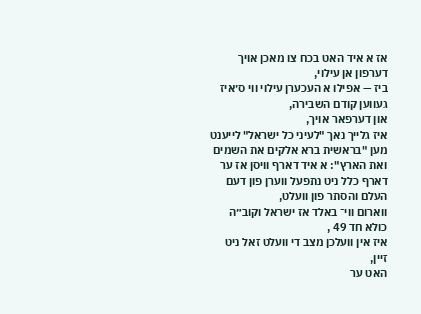אז א איד האט בכח צו מאכן אויך דערפון אן עילוי,
ביז — אפילו א העכערן עילוי ווי ס׳איז געווען קודם השבירה,
און דערפאר אויך,
איז גלייך נאך "לעיני כל ישראל" לייענט מען "בראשית ברא אלקים את השמים ואת הארץ": א איד דארף וויסן אז ער דארף כלל ניט נתפעל ווערן פון דעם העלם והסתר פון וועלט,
ווארום ווי־ באלד אז ישראל וקוב״ה כולא חד 49 ,
איז אין וועלכן מצב די וועלט זאל ניט זיין,
האט ער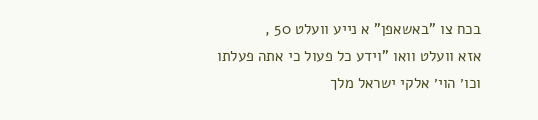בכח צו "באשאפן" א נייע וועלט 50 ,
אזא וועלט וואו "וידע כל פעול כי אתה פעלתו וכו׳ הוי׳ אלקי ישראל מלך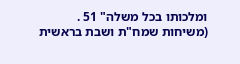ומלכותו בכל משלה" 51 .
(משיחות שמח"ת ושבת בראשית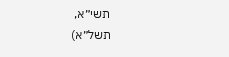תשי״א,
תשל״א)